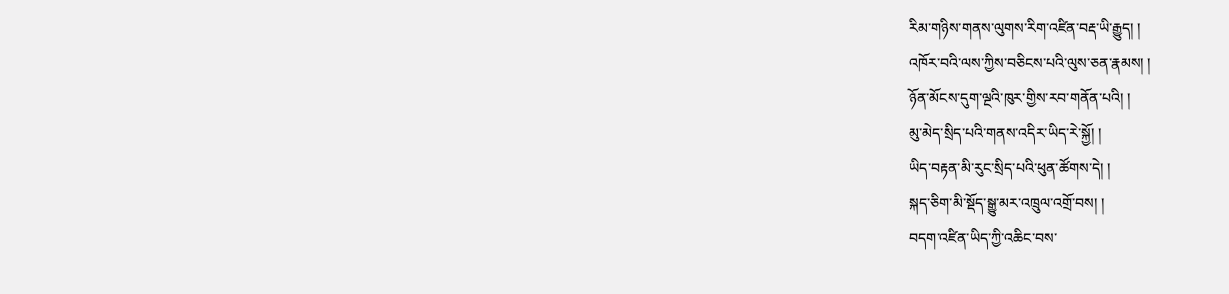རིམ་གཉིས་གནས་ལུགས་རིག་འཛིན་བརྡ་ཡི་རྒྱུད། །
འཁོར་བའི་ལས་ཀྱིས་བཅིངས་པའི་ལུས་ཅན་རྣམས། །
ཉོན་མོངས་དུག་ལྔའི་ཁུར་གྱིས་རབ་གནོན་པའི། །
མུ་མེད་སྲིད་པའི་གནས་འདིར་ཡིད་རེ་སྐྱོ། །
ཡིད་བརྟན་མི་རུང་སྲིད་པའི་ཕུན་ཚོགས་དེ། །
སྐད་ཅིག་མི་སྡོད་སྒྱུ་མར་འཁྲུལ་འགྲོ་བས། །
བདག་འཛིན་ཡིད་ཀྱི་འཆིང་བས་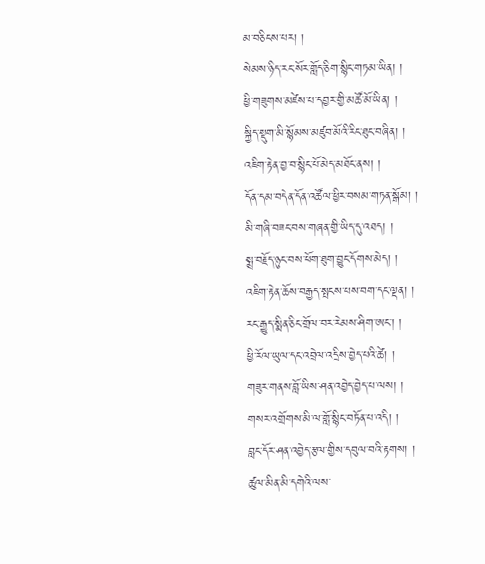མ་བཅིངས་པར། །
སེམས་ཉིད་རང་སོར་གློད་ཅིག་སྙིང་གཏམ་ཡིན། །
ཕྱི་གཟུགས་མཛེས་པ་དབྱར་གྱི་མཚོ་མོ་ཡིན། །
སྐྱིད་སྡུག་མི་སྙོམས་མཛུབ་མོའི་རིང་ཐུང་བཞིན། །
འཇིག་རྟེན་བྱ་བ་སྙིང་པོ་མེད་མཐོང་ནས། །
དོན་དམ་བདེན་དོན་འཚོལ་ཕྱིར་བསམ་གཏན་སྒོམ། །
མི་གཞི་བཟང་བས་གཞན་གྱི་ཡིད་དུ་འཐད། །
སྨྲ་བརྗོད་ཉུང་བས་ཕོག་ཐུག་བྱུང་དོགས་མེད། །
འཇིག་རྟེན་ཆོས་བརྒྱད་སྤངས་པས་བག་དང་ལྡན། །
རང་རྒྱུད་སྨིན་ཅིང་གྲོལ་བར་རེམས་ཤིག་ཨང་། །
ཕྱི་རོལ་ཡུལ་དང་འབྲེལ་འདྲིས་བྱེད་པའི་ཚེ། །
གཟུར་གནས་བློ་ཡིས་ཤན་འབྱེད་བྱེད་པ་ལས། །
གསར་འགྲོགས་མི་ལ་གློ་སྙིང་བཏོན་པ་འདི། །
བླང་དོར་ཤན་འབྱེད་རྩལ་གྱིས་དབུལ་བའི་རྟགས། །
ཚུལ་མིན་མི་དགེའི་ལས་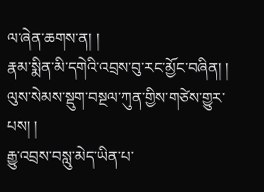ལ་ཞེན་ཆགས་ན། །
རྣམ་སྨིན་མི་དགེའི་འབྲས་བུ་རང་མྱོང་བཞིན། །
ལུས་སེམས་སྡུག་བསྔལ་ཀུན་གྱིས་གཙེས་གྱུར་པས། །
རྒྱུ་འབྲས་བསླུ་མེད་ཡིན་པ་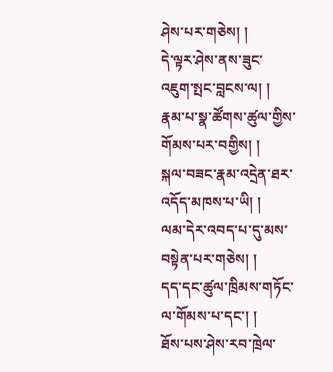ཤེས་པར་གཅེས། །
དེ་ལྟར་ཤེས་ནས་ཟུང་འཇུག་སྤང་བླངས་ལ། །
རྣམ་པ་སྣ་ཚོགས་ཚུལ་གྱིས་གོམས་པར་བགྱིས། །
སྐལ་བཟང་རྣམ་འདྲེན་ཐར་འདོད་མཁས་པ་ཡི། །
ལམ་དེར་འབད་པ་དུ་མས་བསྟེན་པར་གཅེས། །
དད་དང་ཚུལ་ཁྲིམས་གཏོང་ལ་གོམས་པ་དང་། །
ཐོས་པས་ཤེས་རབ་ཁྲེལ་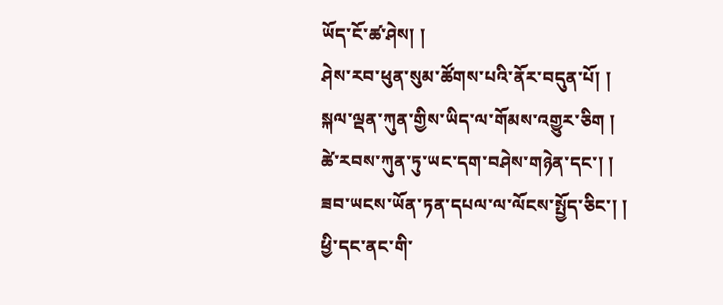ཡོད་ངོ་ཚ་ཤེས། །
ཤེས་རབ་ཕུན་སུམ་ཚོགས་པའི་ནོར་བདུན་པོ། །
སྐལ་ལྡན་ཀུན་གྱིས་ཡིད་ལ་གོམས་འགྱུར་ཅིག །
ཚེ་རབས་ཀུན་ཏུ་ཡང་དག་བཤེས་གཉེན་དང་། །
ཟབ་ཡངས་ཡོན་ཏན་དཔལ་ལ་ལོངས་སྤྱོད་ཅིང་། །
ཕྱི་དང་ནང་གི་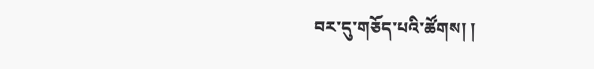བར་དུ་གཅོད་པའི་ཚོགས། །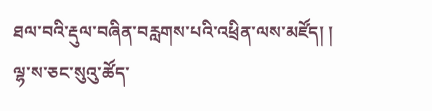ཐལ་བའི་རྡུལ་བཞིན་བརླགས་པའི་འཕྲིན་ལས་མཛོད། །
ལྷ་ས་ཅང་སུའུ་ཚོད་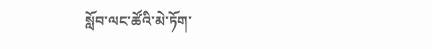སློབ་ལང་ཚོའི་མེ་ཏོག་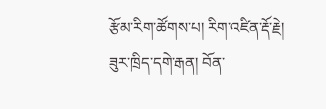རྩོམ་རིག་ཚོགས་པ། རིག་འཛིན་རྡོ་རྗེ།
ཟུར་ཁྲིད་དགེ་རྒན། བོན་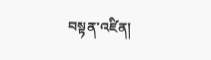བསྟན་འཛིན།